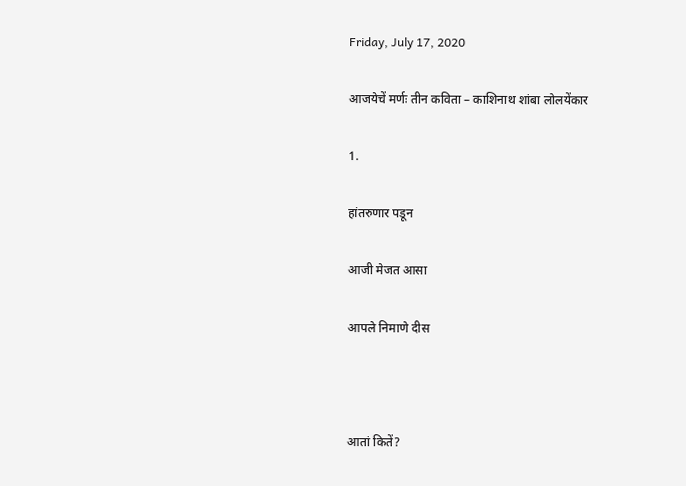Friday, July 17, 2020

आजयेचें मर्णः तीन कविता – काशिनाथ शांबा लोलयेंकार

1.

हांतरुणार पडून

आजी मेजत आसा

आपले निमाणे दीस



आतां कितें?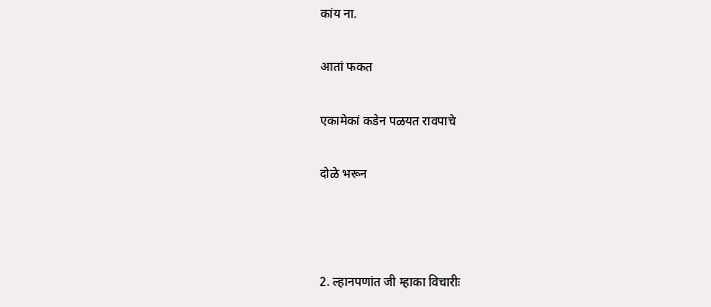कांय ना.

आतां फकत

एकामेकां कडेन पळयत रावपाचे

दोळे भरून



2. ल्हानपणांत जी म्हाका विचारीः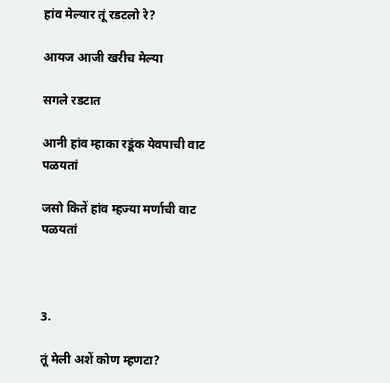हांव मेल्यार तूं रडटलो रे?

आयज आजी खरीच मेल्या

सगले रडटात

आनी हांव म्हाका रडूंक येवपाची वाट पळयतां

जसो कितें हांव म्हज्या मर्णाची वाट पळयतां



3.

तूं मेली अशें कोण म्हणटा?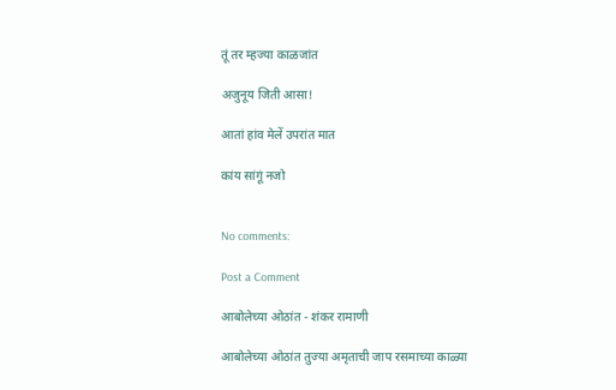तूं तर म्हज्या काळजांत

अजुनूय जिती आसा!

आतां हांव मेलें उपरांत मात

कांय सांगूं नजो


No comments:

Post a Comment

आबोलेच्या ओठांत - शंकर रामाणी

आबोलेच्या ओठांत तुज्या अमृताची जाप रसमाच्या काळ्या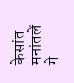केसांत मनांतलें गे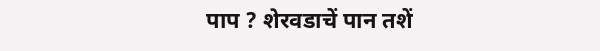पाप ? शेरवडाचें पान तशें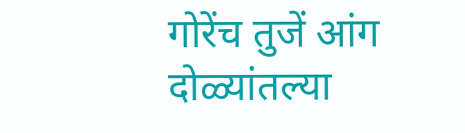गोरेंच तुजें आंग दोळ्यांतल्या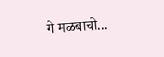गे मळबाचो...